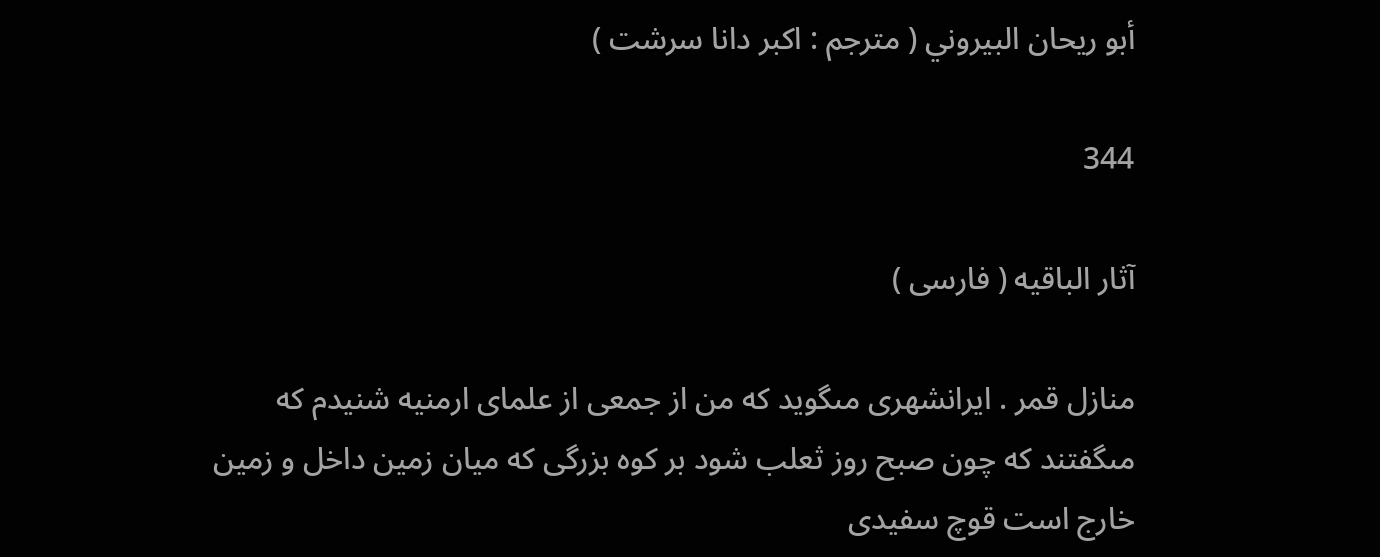أبو ريحان البيروني ( مترجم : اكبر دانا سرشت )

344

آثار الباقيه ( فارسى )

منازل قمر . ايرانشهرى مىگويد كه من از جمعى از علماى ارمنيه شنيدم كه مىگفتند كه چون صبح روز ثعلب شود بر كوه بزرگى كه ميان زمين داخل و زمين خارج است قوچ سفيدى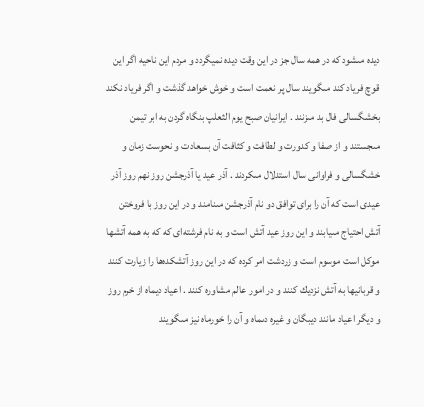ديده مىشود كه در همه سال جز در اين وقت ديده نميگردد و مردم اين ناحيه اگر اين قوچ فرياد كند مىگويند سال پر نعمت است و خوش خواهد گذشت و اگر فرياد نكند بخشگسالى فال بد مىزنند . ايرانيان صبح يوم الثعلپ بنگاه گردن به ابر تيمن مىجستند و از صفا و كدورت و لطافت و كثافت آن بسعادت و نحوست زمان و خشگسالى و فراوانى سال استدلال مىكردند . آذر عيد يا آذرجشن روز نهم روز آذر عيدى است كه آن را براى توافق دو نام آذرجشن مىنامند و در اين روز با فروختن آتش احتياج مىيابند و اين روز عيد آتش است و به نام فرشته‌اى كه كه به همه آتشها موكل است موسوم است و زردشت امر كرده كه در اين روز آتشكده‌ها را زيارت كنند و قربانيها به آتش نزديك كنند و در امور عالم مشاوره كنند . اعياد ديماه از خرم روز و ديگر اعياد مانند ديبگان و غيره دىماه و آن را خورماه نيز مىگويند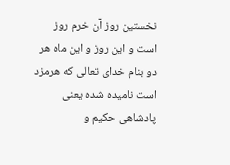نخستين روز آن خرم روز است و اين روز و اين ماه هر دو بنام خداى تعالى كه هرمزد است ناميده شده يعنى پادشاهى حكيم و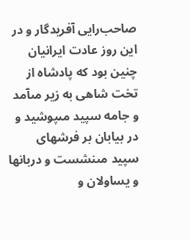صاحب‌رايى آفريدگار و در اين روز عادت ايرانيان چنين بود كه پادشاه از تخت شاهى به زير مىآمد و جامه سپيد مىپوشيد و در بيابان بر فرشهاى سپيد مىنشست و دربانها و يساولان و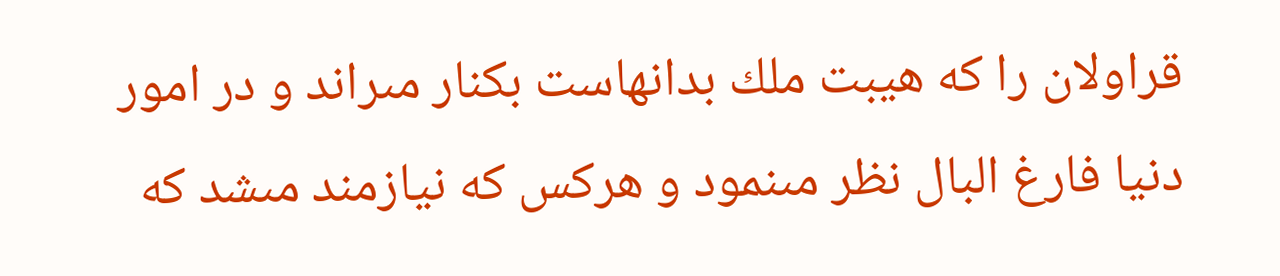قراولان را كه هيبت ملك بدانهاست بكنار مىراند و در امور دنيا فارغ البال نظر مىنمود و هركس كه نيازمند مىشد كه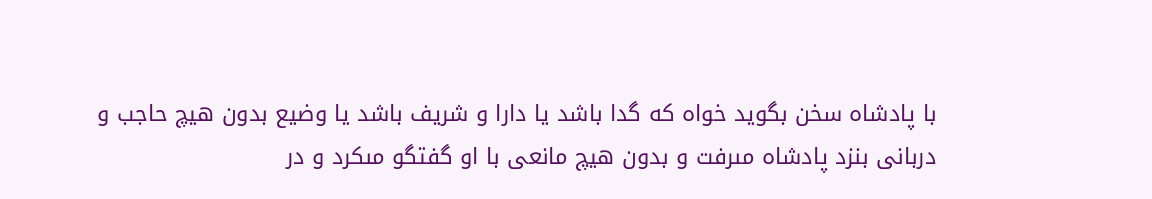با پادشاه سخن بگويد خواه كه گدا باشد يا دارا و شريف باشد يا وضيع بدون هيچ حاجب و دربانى بنزد پادشاه مىرفت و بدون هيچ مانعى با او گفتگو مىكرد و در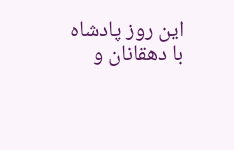اين روز پادشاه با دهقانان و